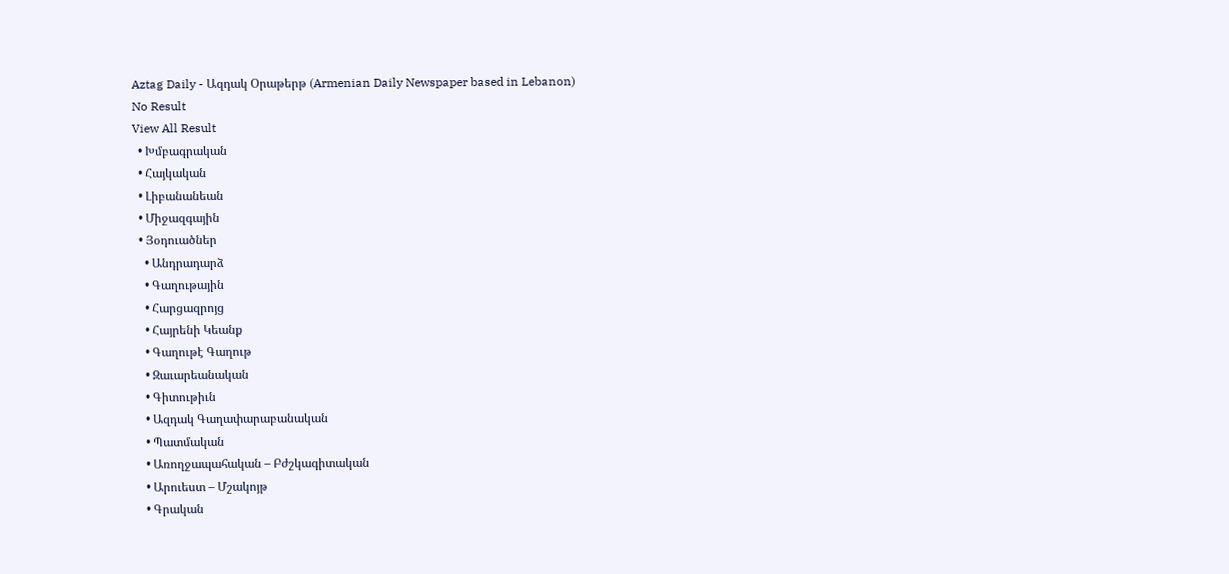Aztag Daily - Ազդակ Օրաթերթ (Armenian Daily Newspaper based in Lebanon)
No Result
View All Result
  • Խմբագրական
  • Հայկական
  • Լիբանանեան
  • Միջազգային
  • Յօդուածներ
    • Անդրադարձ
    • Գաղութային
    • Հարցազրոյց
    • Հայրենի Կեանք
    • Գաղութէ Գաղութ
    • Զաւարեանական
    • Գիտութիւն
    • Ազդակ Գաղափարաբանական
    • Պատմական
    • Առողջապահական – Բժշկագիտական
    • Արուեստ – Մշակոյթ
    • Գրական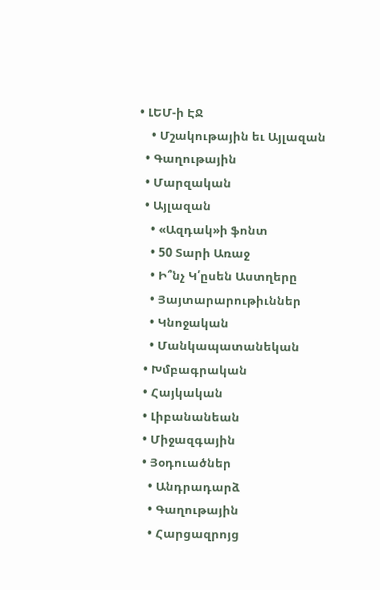• ԼԵՄ-ի ԷՋ
    • Մշակութային եւ Այլազան
  • Գաղութային
  • Մարզական
  • Այլազան
    • «Ազդակ»ի ֆոնտ
    • 50 Տարի Առաջ
    • Ի՞նչ Կ՛ըսեն Աստղերը
    • Յայտարարութիւններ
    • Կնոջական
    • Մանկապատանեկան
  • Խմբագրական
  • Հայկական
  • Լիբանանեան
  • Միջազգային
  • Յօդուածներ
    • Անդրադարձ
    • Գաղութային
    • Հարցազրոյց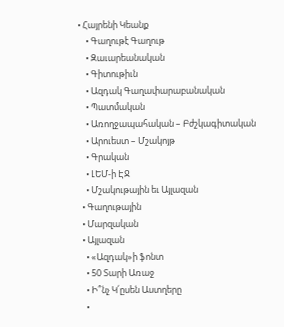• Հայրենի Կեանք
    • Գաղութէ Գաղութ
    • Զաւարեանական
    • Գիտութիւն
    • Ազդակ Գաղափարաբանական
    • Պատմական
    • Առողջապահական – Բժշկագիտական
    • Արուեստ – Մշակոյթ
    • Գրական
    • ԼԵՄ-ի ԷՋ
    • Մշակութային եւ Այլազան
  • Գաղութային
  • Մարզական
  • Այլազան
    • «Ազդակ»ի ֆոնտ
    • 50 Տարի Առաջ
    • Ի՞նչ Կ՛ըսեն Աստղերը
    •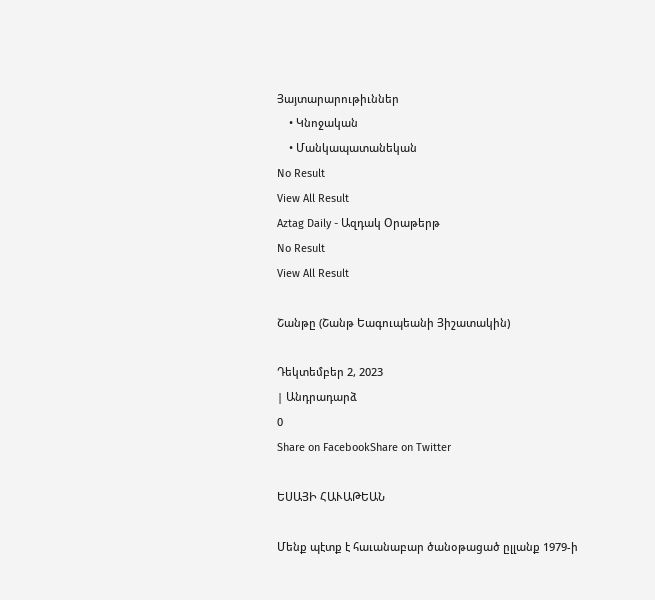Յայտարարութիւններ
    • Կնոջական
    • Մանկապատանեկան
No Result
View All Result
Aztag Daily - Ազդակ Օրաթերթ
No Result
View All Result

Շանթը (Շանթ Եագուպեանի Յիշատակին)

Դեկտեմբեր 2, 2023
| Անդրադարձ
0
Share on FacebookShare on Twitter

ԵՍԱՅԻ ՀԱՒԱԹԵԱՆ

Մենք պէտք է հաւանաբար ծանօթացած ըլլանք 1979-ի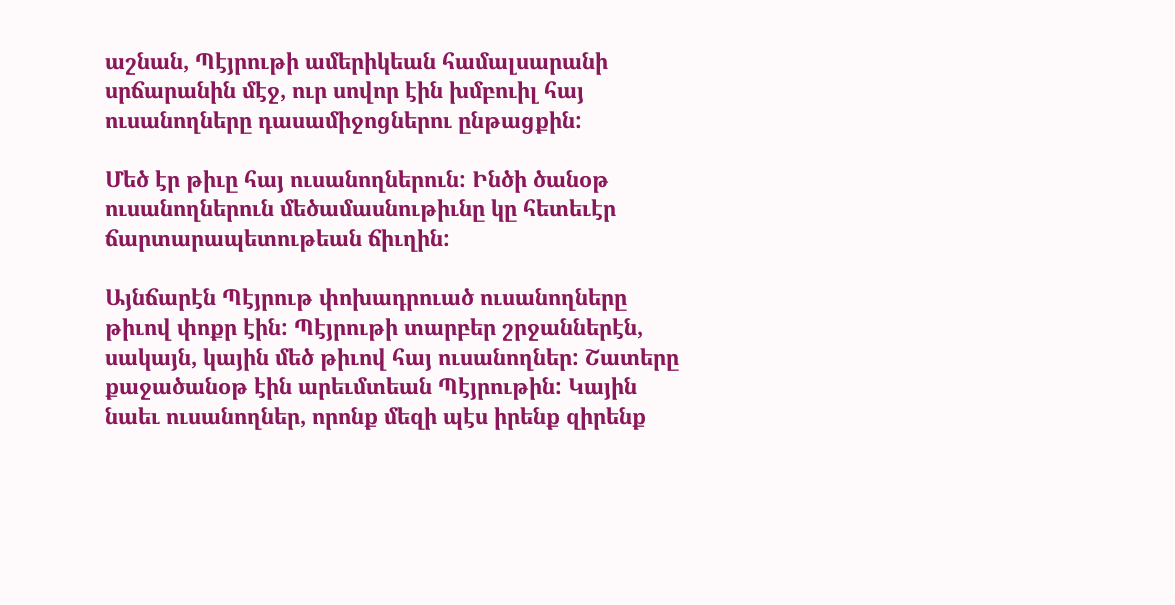աշնան, Պէյրութի ամերիկեան համալսարանի սրճարանին մէջ, ուր սովոր էին խմբուիլ հայ ուսանողները դասամիջոցներու ընթացքին:

Մեծ էր թիւը հայ ուսանողներուն: Ինծի ծանօթ ուսանողներուն մեծամասնութիւնը կը հետեւէր ճարտարապետութեան ճիւղին:

Այնճարէն Պէյրութ փոխադրուած ուսանողները թիւով փոքր էին: Պէյրութի տարբեր շրջաններէն,   սակայն, կային մեծ թիւով հայ ուսանողներ: Շատերը քաջածանօթ էին արեւմտեան Պէյրութին: Կային նաեւ ուսանողներ, որոնք մեզի պէս իրենք զիրենք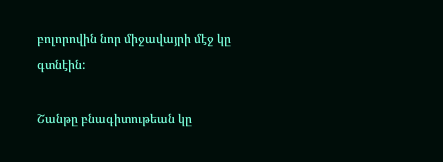բոլորովին նոր միջավայրի մէջ կը գտնէին:

Շանթը բնագիտութեան կը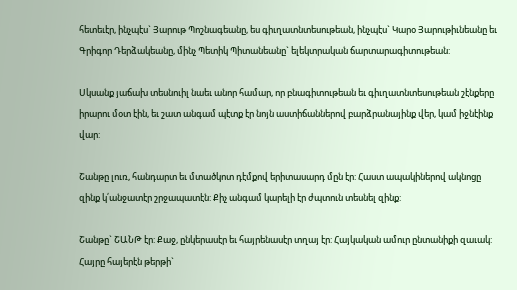հետեւէր, ինչպէս` Յարութ Պոշնագեանը, ես գիւղատնտեսութեան, ինչպէս` Կարօ Յարութիւնեանը եւ Գրիգոր Դերձակեանը, մինչ Պետիկ Պիտանեանը` ելեկտրական ճարտարագիտութեան:

Սկսանք յաճախ տեսնուիլ նաեւ անոր համար, որ բնագիտութեան եւ գիւղատնտեսութեան շէնքերը իրարու մօտ էին, եւ շատ անգամ պէտք էր նոյն աստիճաններով բարձրանայինք վեր, կամ իջնէինք վար:

Շանթը լուռ, հանդարտ եւ մտածկոտ դէմքով երիտասարդ մըն էր: Հաստ ապակիներով ակնոցը զինք կ՛անջատէր շրջապատէն: Քիչ անգամ կարելի էր ժպտուն տեսնել զինք:

Շանթը` ՇԱՆԹ էր: Քաջ, ընկերասէր եւ հայրենասէր տղայ էր: Հայկական ամուր ընտանիքի զաւակ: Հայրը հայերէն թերթի`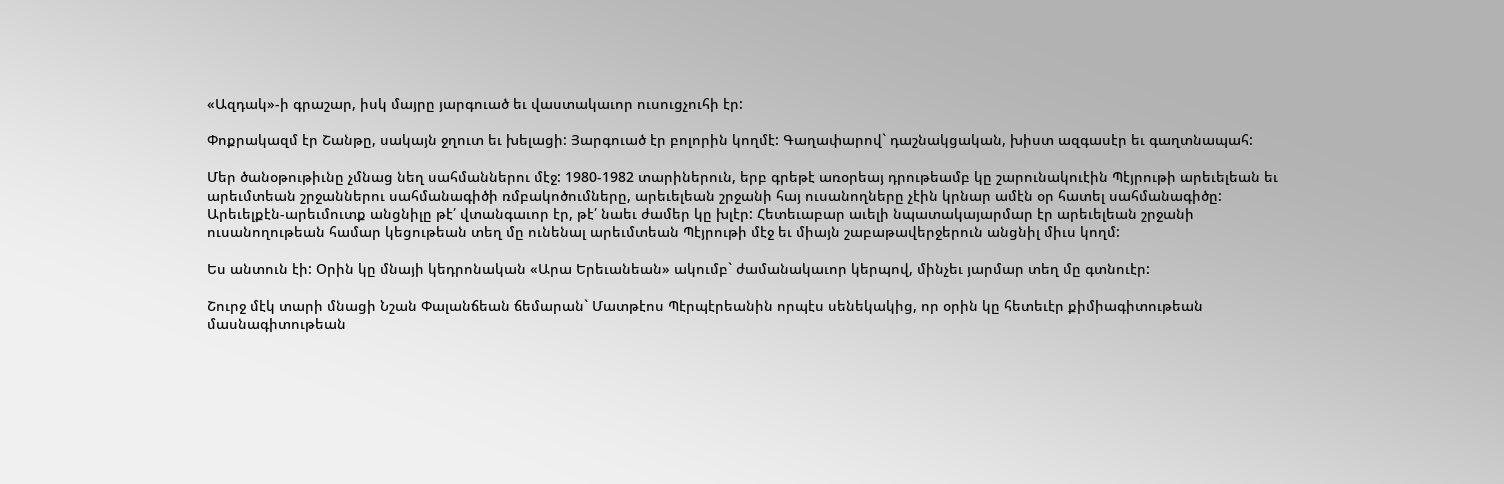«Ազդակ»-ի գրաշար, իսկ մայրը յարգուած եւ վաստակաւոր ուսուցչուհի էր:

Փոքրակազմ էր Շանթը, սակայն ջղուտ եւ խելացի: Յարգուած էր բոլորին կողմէ: Գաղափարով` դաշնակցական, խիստ ազգասէր եւ գաղտնապահ:

Մեր ծանօթութիւնը չմնաց նեղ սահմաններու մէջ: 1980-1982 տարիներուն, երբ գրեթէ առօրեայ դրութեամբ կը շարունակուէին Պէյրութի արեւելեան եւ արեւմտեան շրջաններու սահմանագիծի ռմբակոծումները, արեւելեան շրջանի հայ ուսանողները չէին կրնար ամէն օր հատել սահմանագիծը: Արեւելքէն-արեւմուտք անցնիլը թէ՛ վտանգաւոր էր, թէ՛ նաեւ ժամեր կը խլէր: Հետեւաբար աւելի նպատակայարմար էր արեւելեան շրջանի ուսանողութեան համար կեցութեան տեղ մը ունենալ արեւմտեան Պէյրութի մէջ եւ միայն շաբաթավերջերուն անցնիլ միւս կողմ:

Ես անտուն էի: Օրին կը մնայի կեդրոնական «Արա Երեւանեան» ակումբ` ժամանակաւոր կերպով, մինչեւ յարմար տեղ մը գտնուէր:

Շուրջ մէկ տարի մնացի Նշան Փալանճեան ճեմարան` Մատթէոս Պէրպէրեանին որպէս սենեկակից, որ օրին կը հետեւէր քիմիագիտութեան մասնագիտութեան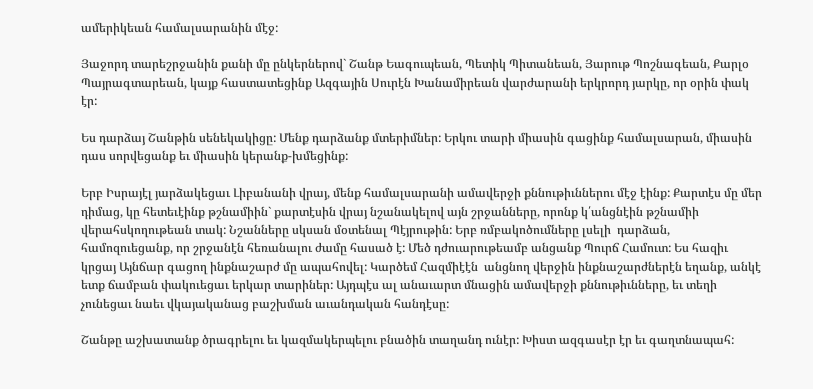ամերիկեան համալսարանին մէջ:

Յաջորդ տարեշրջանին քանի մը ընկերներով` Շանթ Եագուպեան, Պետիկ Պիտանեան, Յարութ Պոշնագեան, Քարլօ Պայրագտարեան, կայք հաստատեցինք Ազգային Սուրէն Խանամիրեան վարժարանի երկրորդ յարկը, որ օրին փակ էր:

Ես դարձայ Շանթին սենեկակիցը: Մենք դարձանք մտերիմներ: Երկու տարի միասին գացինք համալսարան, միասին դաս սորվեցանք եւ միասին կերանք-խմեցինք:

Երբ Իսրայէլ յարձակեցաւ Լիբանանի վրայ, մենք համալսարանի ամավերջի քննութիւններու մէջ էինք: Քարտէս մը մեր դիմաց, կը հետեւէինք թշնամիին` քարտէսին վրայ նշանակելով այն շրջանները, որոնք կ՛անցնէին թշնամիի վերահսկողութեան տակ: Նշանները սկսան մօտենալ Պէյրութին: Երբ ռմբակոծումները լսելի  դարձան, համոզուեցանք, որ շրջանէն հեռանալու ժամը հասած է: Մեծ դժուարութեամբ անցանք Պուրճ Համուտ: Ես հազիւ կրցայ Այնճար գացող ինքնաշարժ մը ապահովել: Կարծեմ Հազմիէէն  անցնող վերջին ինքնաշարժներէն եղանք, անկէ ետք ճամբան փակուեցաւ երկար տարիներ: Այդպէս ալ անաւարտ մնացին ամավերջի քննութիւնները, եւ տեղի չունեցաւ նաեւ վկայականաց բաշխման աւանդական հանդէսը:

Շանթը աշխատանք ծրագրելու եւ կազմակերպելու բնածին տաղանդ ունէր: Խիստ ազգասէր էր եւ գաղտնապահ: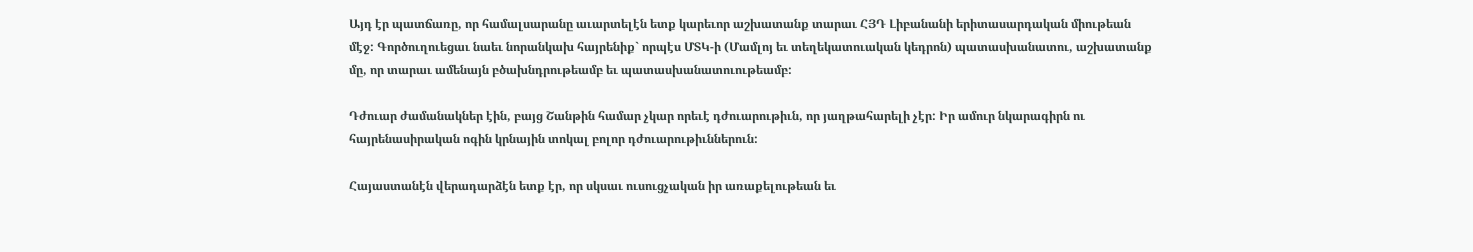Այդ էր պատճառը, որ համալսարանը աւարտելէն ետք կարեւոր աշխատանք տարաւ ՀՅԴ Լիբանանի երիտասարդական միութեան մէջ: Գործուղուեցաւ նաեւ նորանկախ հայրենիք` որպէս ՄՏԿ-ի (Մամլոյ եւ տեղեկատուական կեդրոն) պատասխանատու, աշխատանք մը, որ տարաւ ամենայն բծախնդրութեամբ եւ պատասխանատուութեամբ:

Դժուար ժամանակներ էին, բայց Շանթին համար չկար որեւէ դժուարութիւն, որ յաղթահարելի չէր: Իր ամուր նկարագիրն ու հայրենասիրական ոգին կրնային տոկալ բոլոր դժուարութիւններուն:

Հայաստանէն վերադարձէն ետք էր, որ սկսաւ ուսուցչական իր առաքելութեան եւ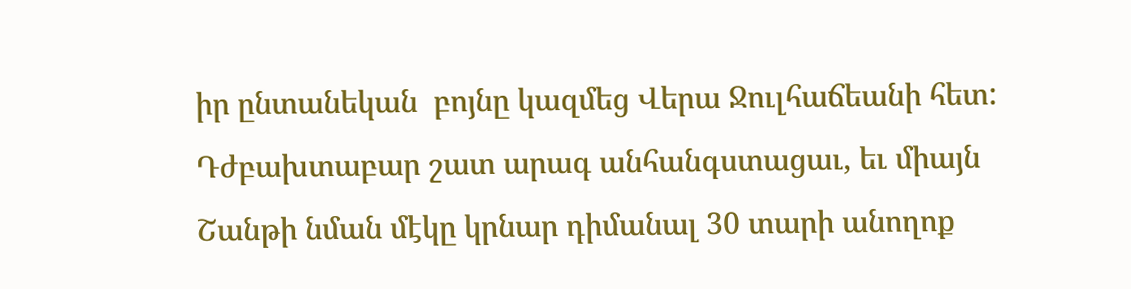իր ընտանեկան  բոյնը կազմեց Վերա Ջուլհաճեանի հետ: Դժբախտաբար շատ արագ անհանգստացաւ, եւ միայն Շանթի նման մէկը կրնար դիմանալ 30 տարի անողոք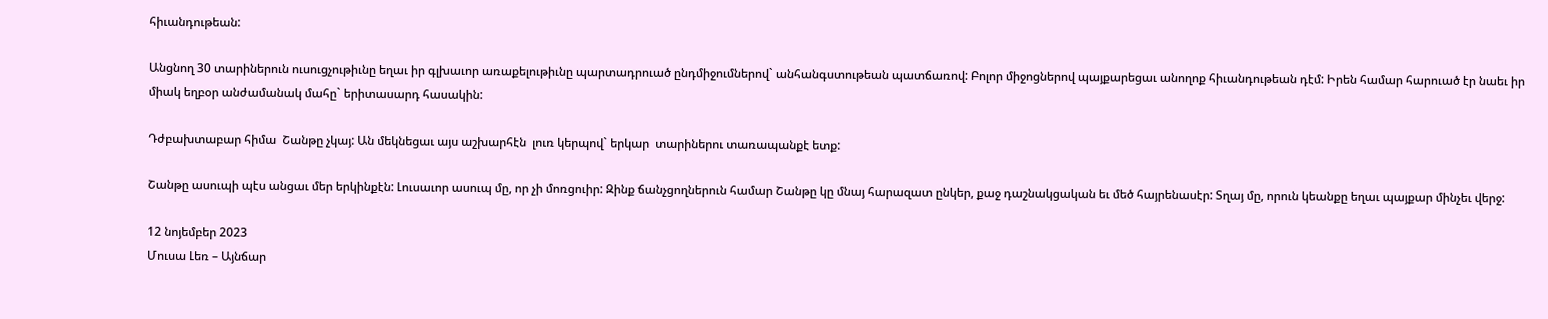հիւանդութեան:

Անցնող 30 տարիներուն ուսուցչութիւնը եղաւ իր գլխաւոր առաքելութիւնը պարտադրուած ընդմիջումներով` անհանգստութեան պատճառով: Բոլոր միջոցներով պայքարեցաւ անողոք հիւանդութեան դէմ: Իրեն համար հարուած էր նաեւ իր  միակ եղբօր անժամանակ մահը` երիտասարդ հասակին:

Դժբախտաբար հիմա  Շանթը չկայ: Ան մեկնեցաւ այս աշխարհէն  լուռ կերպով` երկար  տարիներու տառապանքէ ետք:

Շանթը ասուպի պէս անցաւ մեր երկինքէն: Լուսաւոր ասուպ մը, որ չի մոռցուիր: Զինք ճանչցողներուն համար Շանթը կը մնայ հարազատ ընկեր, քաջ դաշնակցական եւ մեծ հայրենասէր: Տղայ մը, որուն կեանքը եղաւ պայքար մինչեւ վերջ:

12 նոյեմբեր 2023
Մուսա Լեռ – Այնճար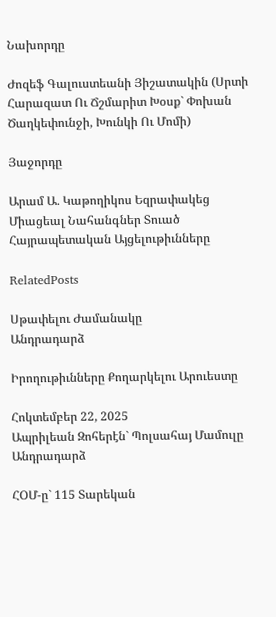Նախորդը

Ժոզեֆ Գալուստեանի Յիշատակին (Սրտի Հարազատ Ու Ճշմարիտ Խօսք` Փոխան Ծաղկեփունջի, Խունկի Ու Մոմի)

Յաջորդը

Արամ Ա. Կաթողիկոս Եզրափակեց Միացեալ Նահանգներ Տուած Հայրապետական Այցելութիւնները

RelatedPosts

Սթափելու Ժամանակը
Անդրադարձ

Իրողութիւնները Քողարկելու Արուեստը

Հոկտեմբեր 22, 2025
Ապրիլեան Զոհերէն` Պոլսահայ Մամուլը
Անդրադարձ

ՀՕՄ-ը` 115 Տարեկան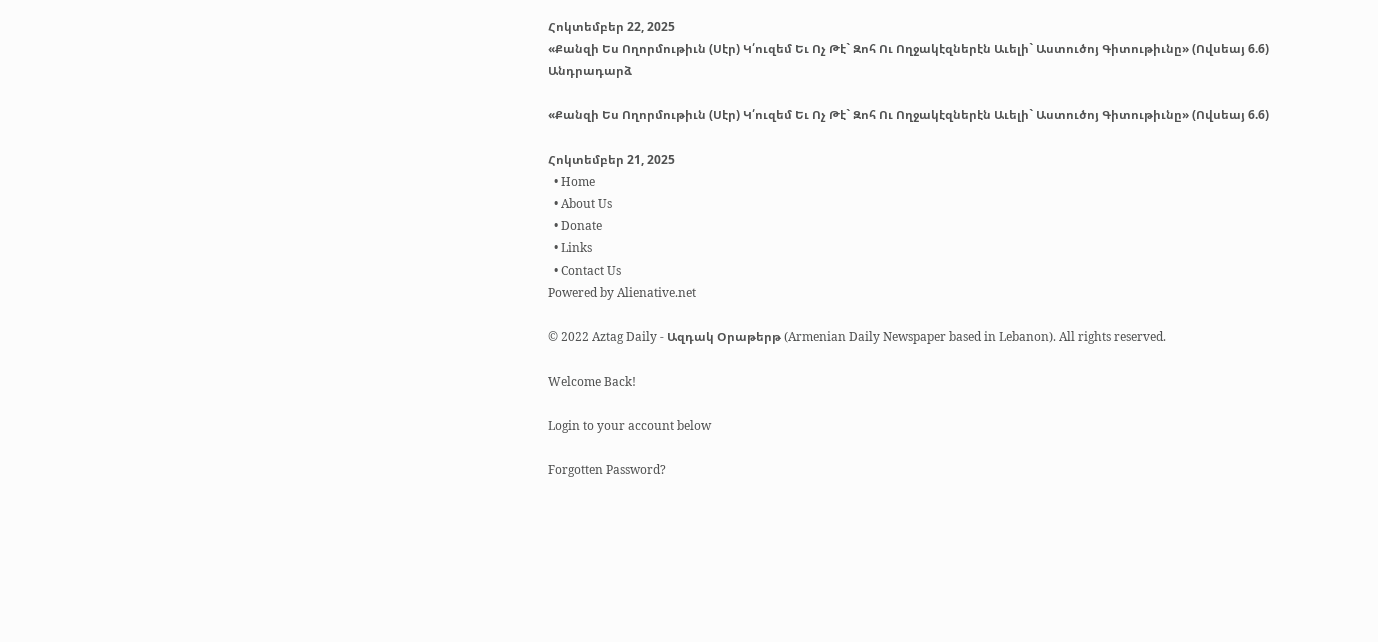Հոկտեմբեր 22, 2025
«Քանզի Ես Ողորմութիւն (Սէր) Կ՛ուզեմ Եւ Ոչ Թէ` Զոհ Ու Ողջակէզներէն Աւելի` Աստուծոյ Գիտութիւնը» (Ովսեայ 6.6)
Անդրադարձ

«Քանզի Ես Ողորմութիւն (Սէր) Կ՛ուզեմ Եւ Ոչ Թէ` Զոհ Ու Ողջակէզներէն Աւելի` Աստուծոյ Գիտութիւնը» (Ովսեայ 6.6)

Հոկտեմբեր 21, 2025
  • Home
  • About Us
  • Donate
  • Links
  • Contact Us
Powered by Alienative.net

© 2022 Aztag Daily - Ազդակ Օրաթերթ (Armenian Daily Newspaper based in Lebanon). All rights reserved.

Welcome Back!

Login to your account below

Forgotten Password?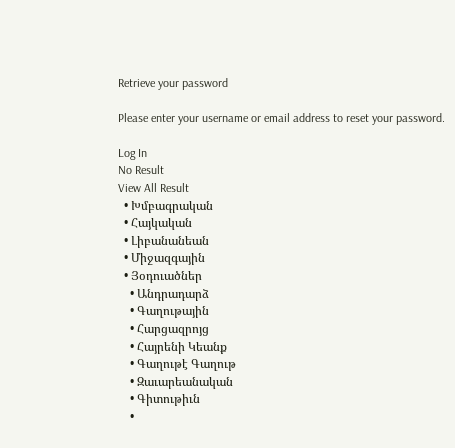Retrieve your password

Please enter your username or email address to reset your password.

Log In
No Result
View All Result
  • Խմբագրական
  • Հայկական
  • Լիբանանեան
  • Միջազգային
  • Յօդուածներ
    • Անդրադարձ
    • Գաղութային
    • Հարցազրոյց
    • Հայրենի Կեանք
    • Գաղութէ Գաղութ
    • Զաւարեանական
    • Գիտութիւն
    •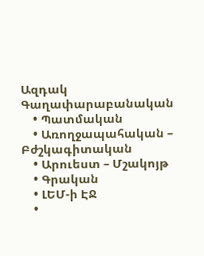Ազդակ Գաղափարաբանական
    • Պատմական
    • Առողջապահական – Բժշկագիտական
    • Արուեստ – Մշակոյթ
    • Գրական
    • ԼԵՄ-ի ԷՋ
    •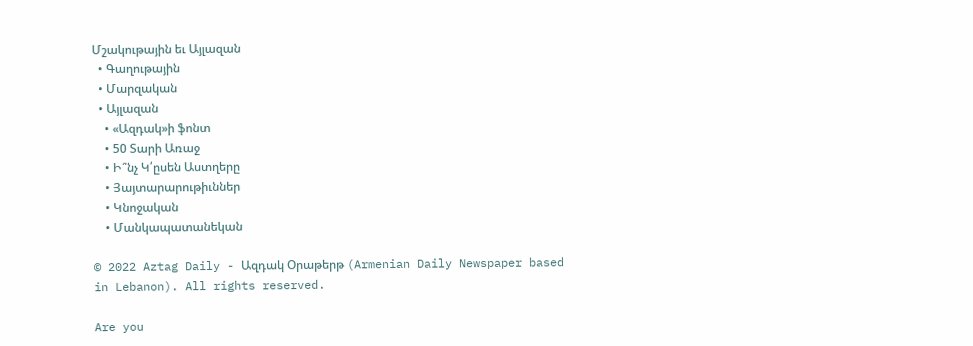Մշակութային եւ Այլազան
  • Գաղութային
  • Մարզական
  • Այլազան
    • «Ազդակ»ի ֆոնտ
    • 50 Տարի Առաջ
    • Ի՞նչ Կ՛ըսեն Աստղերը
    • Յայտարարութիւններ
    • Կնոջական
    • Մանկապատանեկան

© 2022 Aztag Daily - Ազդակ Օրաթերթ (Armenian Daily Newspaper based in Lebanon). All rights reserved.

Are you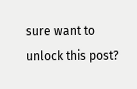sure want to unlock this post?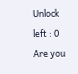Unlock left : 0
Are you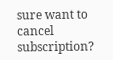sure want to cancel subscription?